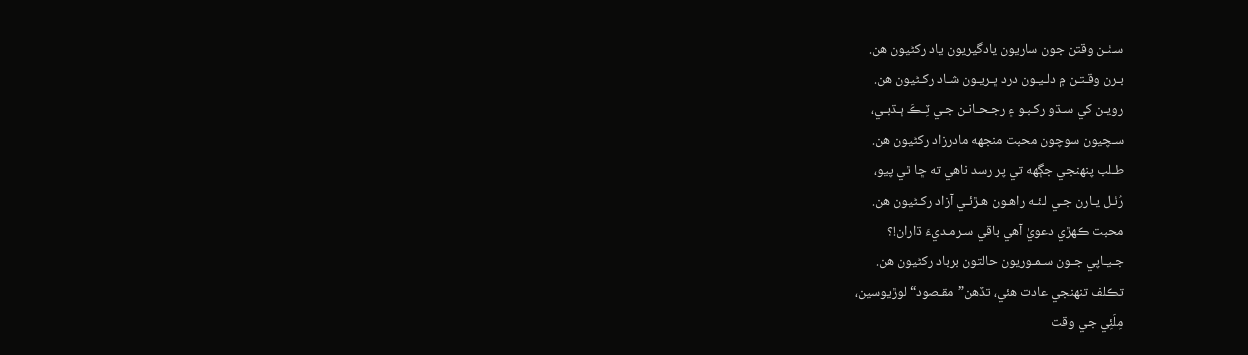سـٺـن وقتن جون ساريون يادگيريون ياد رکڻيون هن.
بـرن وقـتـن ۾ دلـيـون درد ڀـريـون شـاد رکـڻيون هن.
رويـن کي سـڌو رکـبـو ۽ رجـحـانـن جـي ٽِـڪَ ٻـڌبـي،
سـچيون سوچون محبت منجهه مادرزاد رکڻيون هن.
طـلب پنهنجي جڳهه تي پر رسد ناهي ته ڇا ٿي پيو،
رُٺـل يـارن جـي لـئـه راهـون هـڙئـي آزاد رکـڻيون هن.
محبت ڪهڙي دعويٰ آهي باقي سـرمـديءَ ڌاران!؟
جـيـاپي جـون سـمـوريون حالتون برباد رکڻيون هن.
تڪلف تنهنجي عادت هئي، تڏهن”مقـصود“ لوڙيوسين،
مِلَئِي جي وقت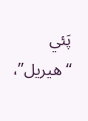پَئي “هيريل”،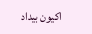اکيون بيداد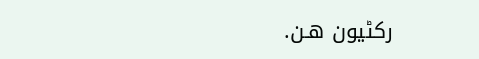رکڻيون هـن.